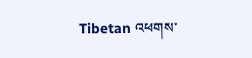Tibetan འཕགས་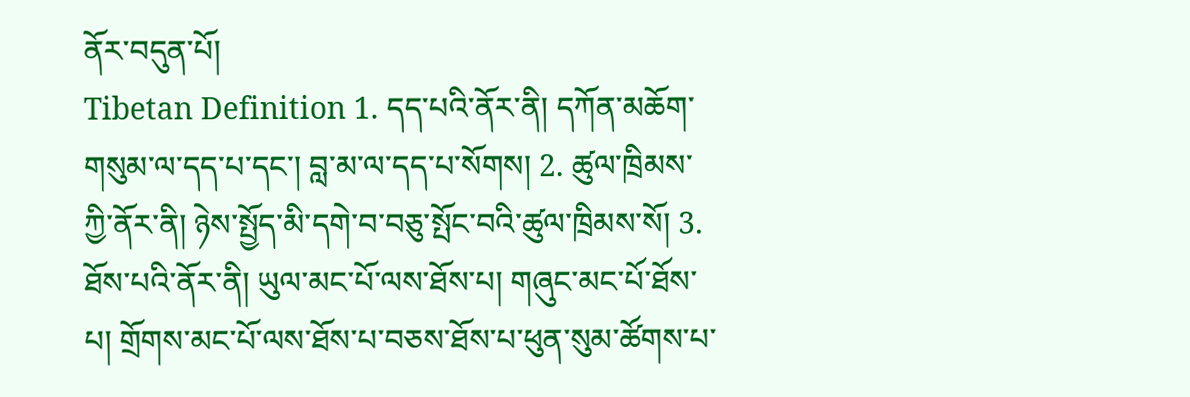ནོར་བདུན་པོ།
Tibetan Definition 1. དད་པའི་ནོར་ནི། དཀོན་མཆོག་གསུམ་ལ་དད་པ་དང་། བླ་མ་ལ་དད་པ་སོགས། 2. ཚུལ་ཁྲིམས་ཀྱི་ནོར་ནི། ཉེས་སྤྱོད་མི་དགེ་བ་བཅུ་སྤོང་བའི་ཚུལ་ཁྲིམས་སོ། 3. ཐོས་པའི་ནོར་ནི། ཡུལ་མང་པོ་ལས་ཐོས་པ། གཞུང་མང་པོ་ཐོས་པ། གྲོགས་མང་པོ་ལས་ཐོས་པ་བཅས་ཐོས་པ་ཕུན་སུམ་ཚོགས་པ་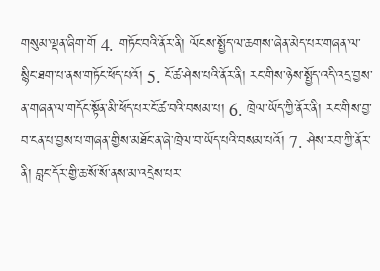གསུམ་ལྡན་ཞིག་གོ 4. གཏོང་བའི་ནོར་ནི། ལོངས་སྤྱོད་ལ་ཆགས་ཞེན་མེད་པར་གཞན་ལ་སྙིང་ཐག་པ་ནས་གཏོང་ཕོད་པའོ། 5. ངོ་ཚ་ཤེས་པའི་ནོར་ནི། རང་གིས་ཉེས་སྤྱོད་འདི་འདྲ་བྱས་ན་གཞན་ལ་གདོང་སྟོན་མི་ཕོད་པར་ངོ་ཚ་བའི་བསམ་པ། 6. ཁྲེལ་ཡོད་ཀྱི་ནོར་ནི། རང་གིས་བྱ་བ་ངན་པ་བྱས་པ་གཞན་གྱིས་མཐོང་ན་ཞེ་ཁྲེལ་བ་ཡོད་པའི་བསམ་པའོ། 7. ཤེས་རབ་ཀྱི་ནོར་ནི། བླང་དོར་གྱི་ཆ་སོ་སོ་ནས་མ་འདྲེས་པར་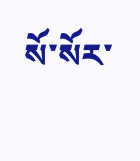སོ་སོར་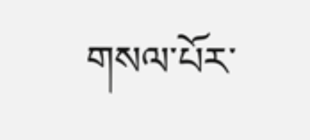གསལ་པོར་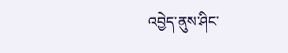འབྱེད་ནུས་ཤིང་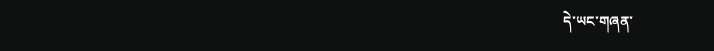དེ་ཡང་གཞན་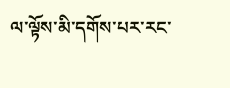ལ་ལྟོས་མི་དགོས་པར་རང་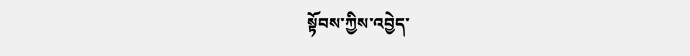སྟོབས་ཀྱིས་འབྱེད་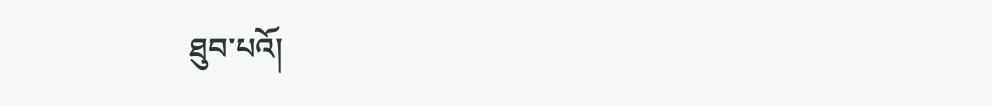ཐུབ་པའོ།